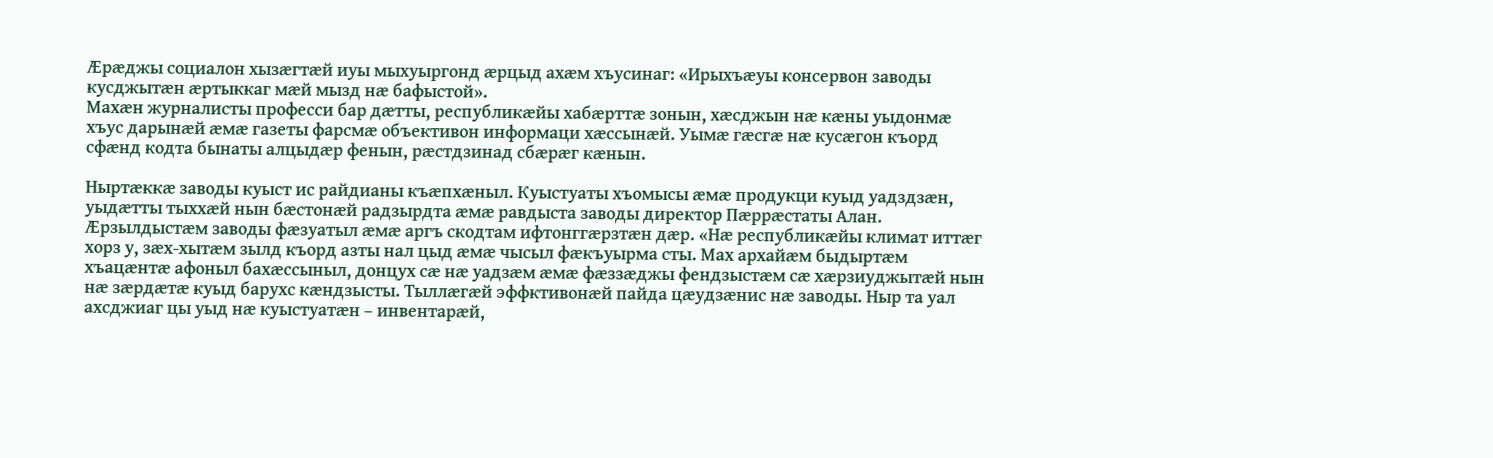Æрæджы социалон хызæгтæй иуы мыхуыргонд æрцыд ахæм хъусинаг: «Ирыхъæуы консервон заводы кусджытæн æртыккаг мæй мызд нæ бафыстой».
Махæн журналисты професси бар дæтты, республикæйы хабæрттæ зонын, хæсджын нæ кæны уыдонмæ хъус дарынæй æмæ газеты фарсмæ объективон информаци хæссынæй. Уымæ гæсгæ нæ кусæгон къорд сфæнд кодта бынаты алцыдæр фенын, рæстдзинад сбæрæг кæнын.

Ныртæккæ заводы куыст ис райдианы къæпхæныл. Куыстуаты хъомысы æмæ продукци куыд уадздзæн, уыдæтты тыххæй нын бæстонæй радзырдта æмæ равдыста заводы директор Пæррæстаты Алан. Æрзылдыстæм заводы фæзуатыл æмæ аргъ скодтам ифтонггæрзтæн дæр. «Нæ республикæйы климат иттæг хорз у, зæх-хытæм зылд къорд азты нал цыд æмæ чысыл фæкъуырма сты. Мах архайæм быдыртæм хъацæнтæ афоныл бахæссыныл, донцух сæ нæ уадзæм æмæ фæззæджы фендзыстæм сæ хæрзиуджытæй нын нæ зæрдæтæ куыд барухс кæндзысты. Тыллæгæй эффктивонæй пайда цæудзæнис нæ заводы. Ныр та уал ахсджиаг цы уыд нæ куыстуатæн – инвентарæй,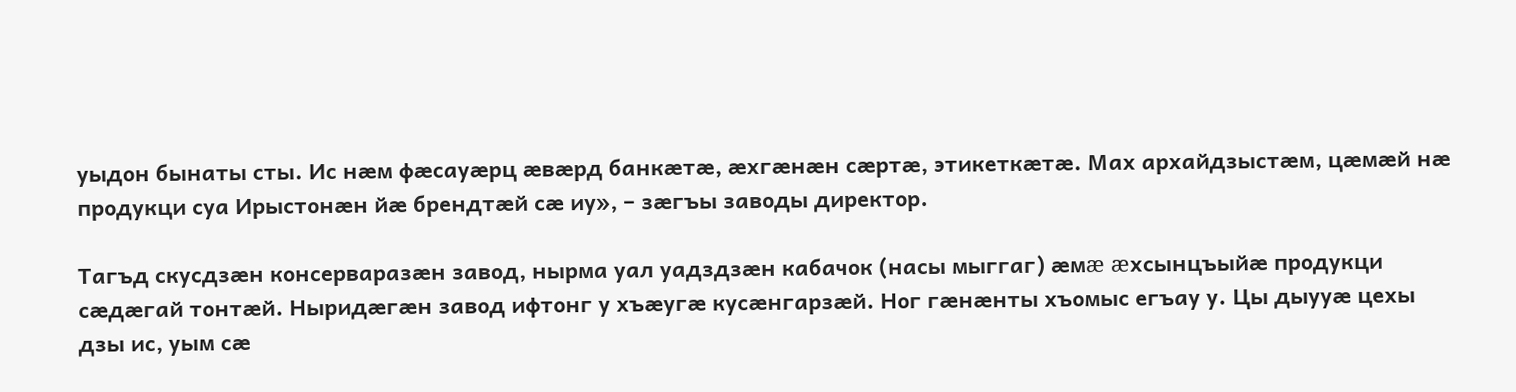уыдон бынаты сты. Ис нæм фæсауæрц æвæрд банкæтæ, æхгæнæн сæртæ, этикеткæтæ. Мах архайдзыстæм, цæмæй нæ продукци суа Ирыстонæн йæ брендтæй сæ иу», – зæгъы заводы директор.

Тагъд скусдзæн консерваразæн завод, нырма уал уадздзæн кабачок (насы мыггаг) æмæ æхсынцъыйæ продукци сæдæгай тонтæй. Ныридæгæн завод ифтонг у хъæугæ кусæнгарзæй. Ног гæнæнты хъомыс егъау у. Цы дыууæ цехы дзы ис, уым сæ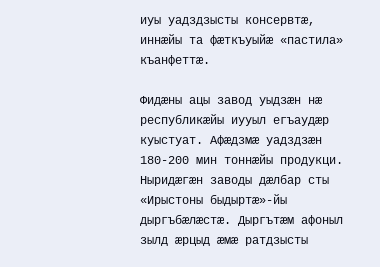иуы уадздзысты консервтæ, иннæйы та фæткъуыйæ «пастила» къанфеттæ.

Фидæны ацы завод уыдзæн нæ республикæйы иууыл егъаудæр куыстуат. Афæдзмæ уадздзæн 180-200 мин тоннæйы продукци. Ныридæгæн заводы дæлбар сты «Ирыстоны быдыртæ»-йы дыргъбæлæстæ. Дыргътæм афоныл зылд æрцыд æмæ ратдзысты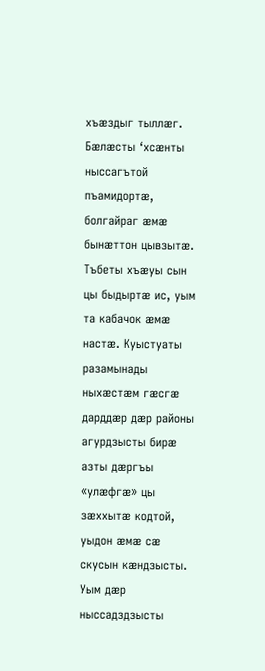хъæздыг тыллæг. Бæлæсты ‘хсæнты ныссагътой пъамидортæ, болгайраг æмæ бынæттон цывзытæ. Тъбеты хъæуы сын цы быдыртæ ис, уым та кабачок æмæ настæ. Куыстуаты разамынады ныхæстæм гæсгæ дарддæр дæр районы агурдзысты бирæ азты дæргъы «улæфгæ» цы зæххытæ кодтой,  уыдон æмæ сæ скусын кæндзысты. Уым дæр ныссадздзысты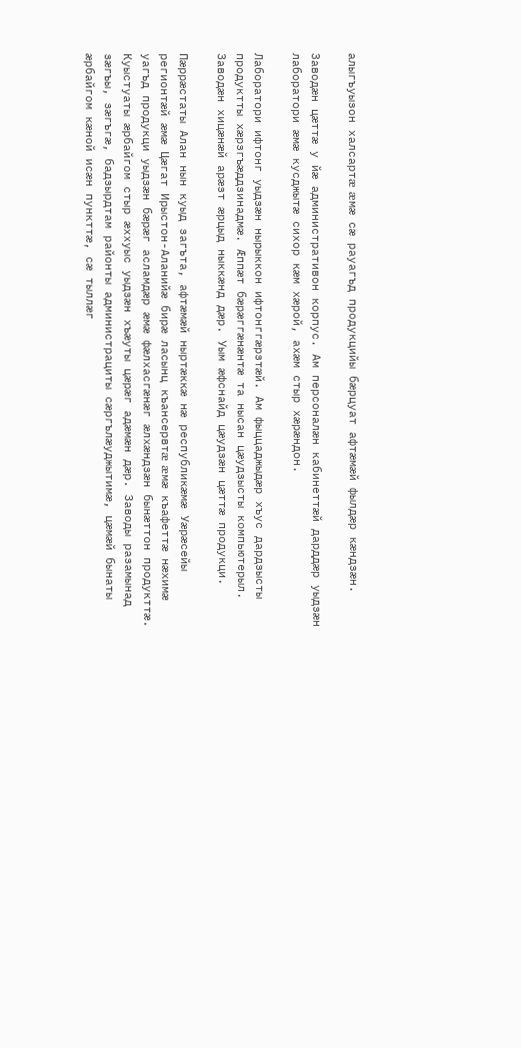алыгъуызон халсартæ æмæ сæ рауагъд продукцийы бæрцуат афтæмæй фылдæр кæндзæн.

Заводæн цæттæ у йæ административон корпус. Ам персоналæн кабинеттæй дарддæр уыдзæн лаборатори æмæ кусджытæ сихор кæм хæрой, ахæм стыр хæрæндон.

Лаборатори ифтонг уыдзæн нырыккон ифтонггæрзтæй. Ам фыццаджыдæр хъус дардзысты продуктты хæрзгъæддзинадмæ. Æппæт бæрæггæнæнтæ та нысан цæудзысты компьютерыл. Заводæн хицæнæй арæзт æрцыд ныккæнд дæр. Уым æфснайд цæудзæн цæттæ продукци.

Пæррæстаты Алан нын куыд загъта, афтæмæй ныртæккæ нæ республикæмæ Уæрæсейы регионтæй æмæ Цæгат Ирыстон-Аланийæ бирæ ласынц къансервтæ æмæ къафеттæ нæхимæ уагъд продукци уыдзæн бæрæг асламдæр æмæ фæлхасгæнæг æлхæндзæн бынæттон продукттæ. Куыстуаты æрбайгом стыр æххуыс уыдзæн хъæуты цæрæг адæмæн дæр. Заводы разамынад зæгъы, зæгъгæ, бадзырдтам районты администрациты сæргълæуджытимæ, цæмæй бынаты æрбайгом кæной исæн пункттæ, сæ тыллæг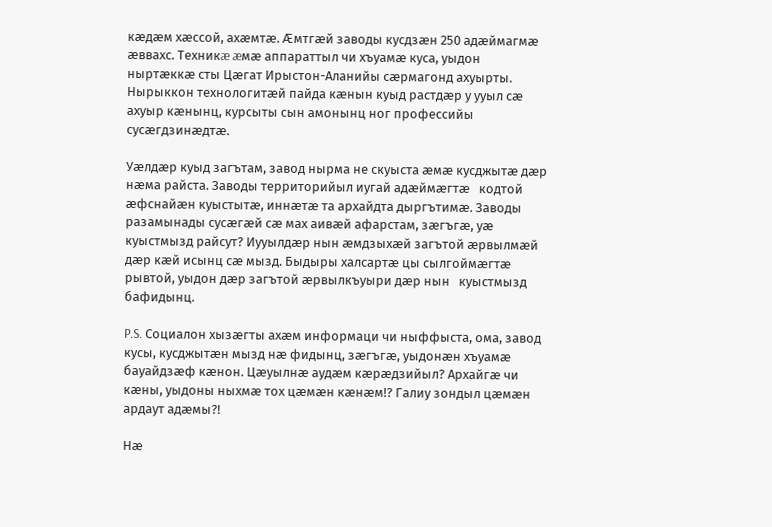кæдæм хæссой, ахæмтæ. Æмтгæй заводы кусдзæн 250 адæймагмæ æввахс. Техникæ æмæ аппараттыл чи хъуамæ куса, уыдон ныртæккæ сты Цæгат Ирыстон-Аланийы сæрмагонд ахуырты. Нырыккон технологитæй пайда кæнын куыд растдæр у ууыл сæ ахуыр кæнынц, курсыты сын амонынц ног профессийы сусæгдзинæдтæ.

Уæлдæр куыд загътам, завод нырма не скуыста æмæ кусджытæ дæр нæма райста. Заводы территорийыл иугай адæймæгтæ   кодтой æфснайæн куыстытæ, иннæтæ та архайдта дыргътимæ. Заводы разамынады сусæгæй сæ мах аивæй афарстам, зæгъгæ, уæ куыстмызд райсут? Иууылдæр нын æмдзыхæй загътой æрвылмæй дæр кæй исынц сæ мызд. Быдыры халсартæ цы сылгоймæгтæ рывтой, уыдон дæр загътой æрвылкъуыри дæр нын   куыстмызд бафидынц.

P.S. Социалон хызæгты ахæм информаци чи ныффыста, ома, завод кусы, кусджытæн мызд нæ фидынц, зæгъгæ, уыдонæн хъуамæ бауайдзæф кæнон. Цæуылнæ аудæм кæрæдзийыл? Архайгæ чи кæны, уыдоны ныхмæ тох цæмæн кæнæм!? Галиу зондыл цæмæн ардаут адæмы?!

Нæ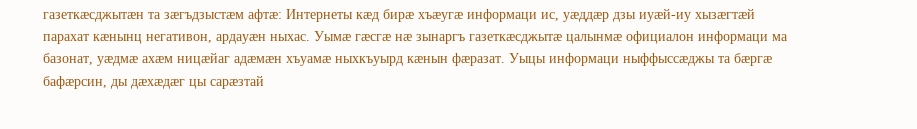газеткæсджытæн та зæгъдзыстæм афтæ: Интернеты кæд бирæ хъæугæ информаци ис, уæддæр дзы иуæй-иу хызæгтæй парахат кæнынц негативон, ардауæн ныхас. Уымæ гæсгæ нæ зынаргъ газеткæсджытæ цалынмæ официалон информаци ма базонат, уæдмæ ахæм ницæйаг адæмæн хъуамæ ныхкъуырд кæнын фæразат. Уыцы информаци ныффыссæджы та бæргæ бафæрсин, ды дæхæдæг цы сарæзтай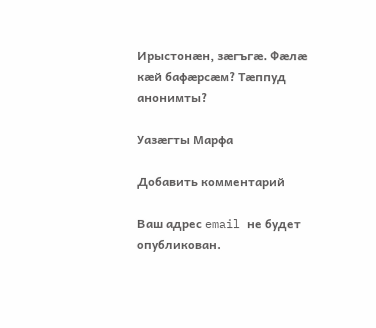Ирыстонæн, зæгъгæ. Фæлæ кæй бафæрсæм? Тæппуд анонимты?

Уазæгты Марфа

Добавить комментарий

Ваш адрес email не будет опубликован.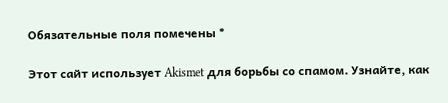Обязательные поля помечены *

Этот сайт использует Akismet для борьбы со спамом. Узнайте, как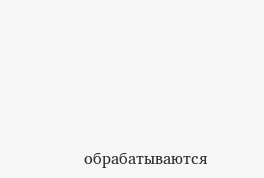обрабатываются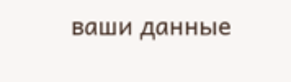ваши данные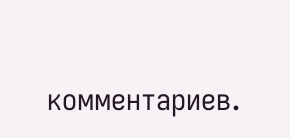комментариев.